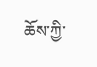ཆོས་ཀྱི་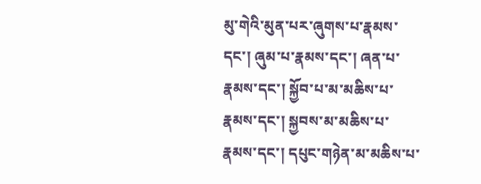མུ་གེའི་མུན་པར་ཞུགས་པ་རྣམས་དང་། ཞུམ་པ་རྣམས་དང་། ཞན་པ་རྣམས་དང་། སྐྱོབ་པ་མ་མཆིས་པ་རྣམས་དང་། སྐྱབས་མ་མཆིས་པ་རྣམས་དང་། དཔུང་གཉེན་མ་མཆིས་པ་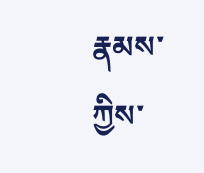རྣམས་ཀྱིས་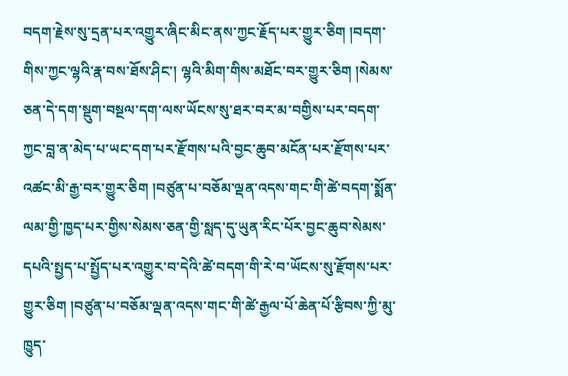བདག་རྗེས་སུ་དྲན་པར་འགྱུར་ཞིང་མིང་ནས་ཀྱང་རྗོད་པར་གྱུར་ཅིག །བདག་གིས་ཀྱང་ལྷའི་རྣ་བས་ཐོས་ཤིང་། ལྷའི་མིག་གིས་མཐོང་བར་གྱུར་ཅིག །སེམས་ཅན་དེ་དག་སྡུག་བསྔལ་དག་ལས་ཡོངས་སུ་ཐར་བར་མ་བགྱིས་པར་བདག་ཀྱང་བླ་ན་མེད་པ་ཡང་དག་པར་རྫོགས་པའི་བྱང་ཆུབ་མངོན་པར་རྫོགས་པར་འཚང་མི་རྒྱ་བར་གྱུར་ཅིག །བཙུན་པ་བཅོམ་ལྡན་འདས་གང་གི་ཚེ་བདག་སྨོན་ལམ་གྱི་ཁྱད་པར་གྱིས་སེམས་ཅན་གྱི་སླད་དུ་ཡུན་རིང་པོར་བྱང་ཆུབ་སེམས་དཔའི་སྤྱད་པ་སྤྱོད་པར་འགྱུར་བ་དེའི་ཚེ་བདག་གི་རེ་བ་ཡོངས་སུ་རྫོགས་པར་གྱུར་ཅིག །བཙུན་པ་བཅོམ་ལྡན་འདས་གང་གི་ཚེ་རྒྱལ་པོ་ཆེན་པོ་རྩིབས་ཀྱི་མུ་ཁྱུད་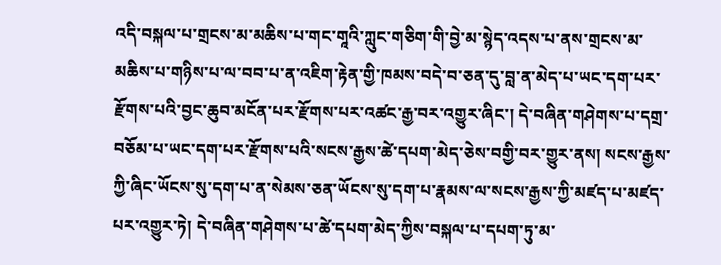འདི་བསྐལ་པ་གྲངས་མ་མཆིས་པ་གང་གཱའི་ཀླུང་གཅིག་གི་བྱེ་མ་སྙེད་འདས་པ་ནས་གྲངས་མ་མཆིས་པ་གཉིས་པ་ལ་བབ་པ་ན་འཇིག་རྟེན་གྱི་ཁམས་བདེ་བ་ཅན་དུ་བླ་ན་མེད་པ་ཡང་དག་པར་རྫོགས་པའི་བྱང་ཆུབ་མངོན་པར་རྫོགས་པར་འཚང་རྒྱ་བར་འགྱུར་ཞིང་། དེ་བཞིན་གཤེགས་པ་དགྲ་བཅོམ་པ་ཡང་དག་པར་རྫོགས་པའི་སངས་རྒྱས་ཚེ་དཔག་མེད་ཅེས་བགྱི་བར་གྱུར་ནས། སངས་རྒྱས་ཀྱི་ཞིང་ཡོངས་སུ་དག་པ་ན་སེམས་ཅན་ཡོངས་སུ་དག་པ་རྣམས་ལ་སངས་རྒྱས་ཀྱི་མཛད་པ་མཛད་པར་འགྱུར་ཏེ། དེ་བཞིན་གཤེགས་པ་ཚེ་དཔག་མེད་ཀྱིས་བསྐལ་པ་དཔག་ཏུ་མ་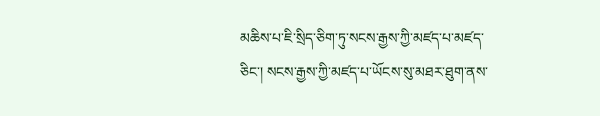མཆིས་པ་ཇི་སྲིད་ཅིག་ཏུ་སངས་རྒྱས་ཀྱི་མཛད་པ་མཛད་ཅིང་། སངས་རྒྱས་ཀྱི་མཛད་པ་ཡོངས་སུ་མཐར་ཐུག་ནས་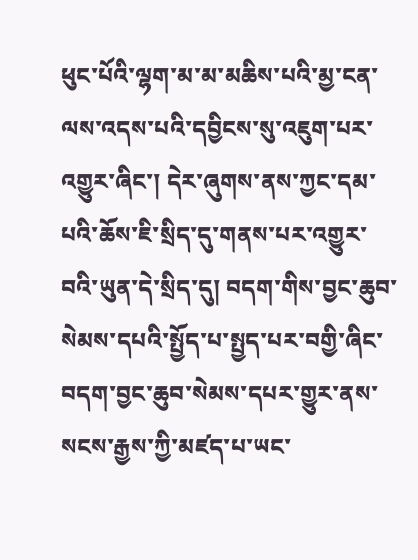ཕུང་པོའི་ལྷག་མ་མ་མཆིས་པའི་མྱ་ངན་ལས་འདས་པའི་དབྱིངས་སུ་འཇུག་པར་འགྱུར་ཞིང་། དེར་ཞུགས་ནས་ཀྱང་དམ་པའི་ཆོས་ཇི་སྲིད་དུ་གནས་པར་འགྱུར་བའི་ཡུན་དེ་སྲིད་དུ། བདག་གིས་བྱང་ཆུབ་སེམས་དཔའི་སྤྱོད་པ་སྤྱད་པར་བགྱི་ཞིང་བདག་བྱང་ཆུབ་སེམས་དཔར་གྱུར་ནས་སངས་རྒྱས་ཀྱི་མཛད་པ་ཡང་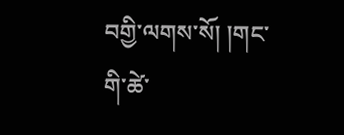བགྱི་ལགས་སོ། །གང་གི་ཚེ་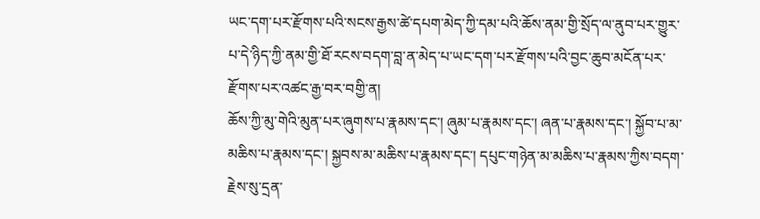ཡང་དག་པར་རྫོགས་པའི་སངས་རྒྱས་ཚེ་དཔག་མེད་ཀྱི་དམ་པའི་ཆོས་ནམ་གྱི་སྲོད་ལ་ནུབ་པར་གྱུར་པ་དེ་ཉིད་ཀྱི་ནམ་གྱི་ཐོ་རངས་བདག་བླ་ན་མེད་པ་ཡང་དག་པར་རྫོགས་པའི་བྱང་ཆུབ་མངོན་པར་རྫོགས་པར་འཚང་རྒྱ་བར་བགྱི་ན།
ཆོས་ཀྱི་མུ་གེའི་མུན་པར་ཞུགས་པ་རྣམས་དང་། ཞུམ་པ་རྣམས་དང་། ཞན་པ་རྣམས་དང་། སྐྱོབ་པ་མ་མཆིས་པ་རྣམས་དང་། སྐྱབས་མ་མཆིས་པ་རྣམས་དང་། དཔུང་གཉེན་མ་མཆིས་པ་རྣམས་ཀྱིས་བདག་རྗེས་སུ་དྲན་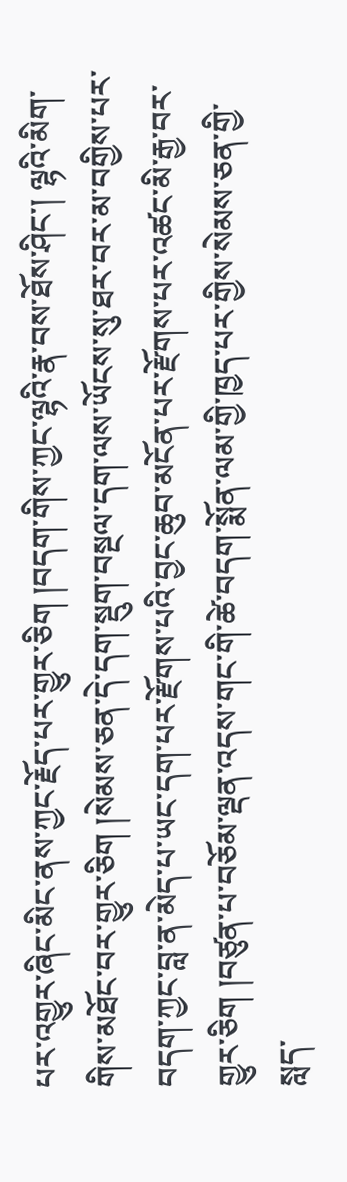པར་འགྱུར་ཞིང་མིང་ནས་ཀྱང་རྗོད་པར་གྱུར་ཅིག །བདག་གིས་ཀྱང་ལྷའི་རྣ་བས་ཐོས་ཤིང་། ལྷའི་མིག་གིས་མཐོང་བར་གྱུར་ཅིག །སེམས་ཅན་དེ་དག་སྡུག་བསྔལ་དག་ལས་ཡོངས་སུ་ཐར་བར་མ་བགྱིས་པར་བདག་ཀྱང་བླ་ན་མེད་པ་ཡང་དག་པར་རྫོགས་པའི་བྱང་ཆུབ་མངོན་པར་རྫོགས་པར་འཚང་མི་རྒྱ་བར་གྱུར་ཅིག །བཙུན་པ་བཅོམ་ལྡན་འདས་གང་གི་ཚེ་བདག་སྨོན་ལམ་གྱི་ཁྱད་པར་གྱིས་སེམས་ཅན་གྱི་སླད་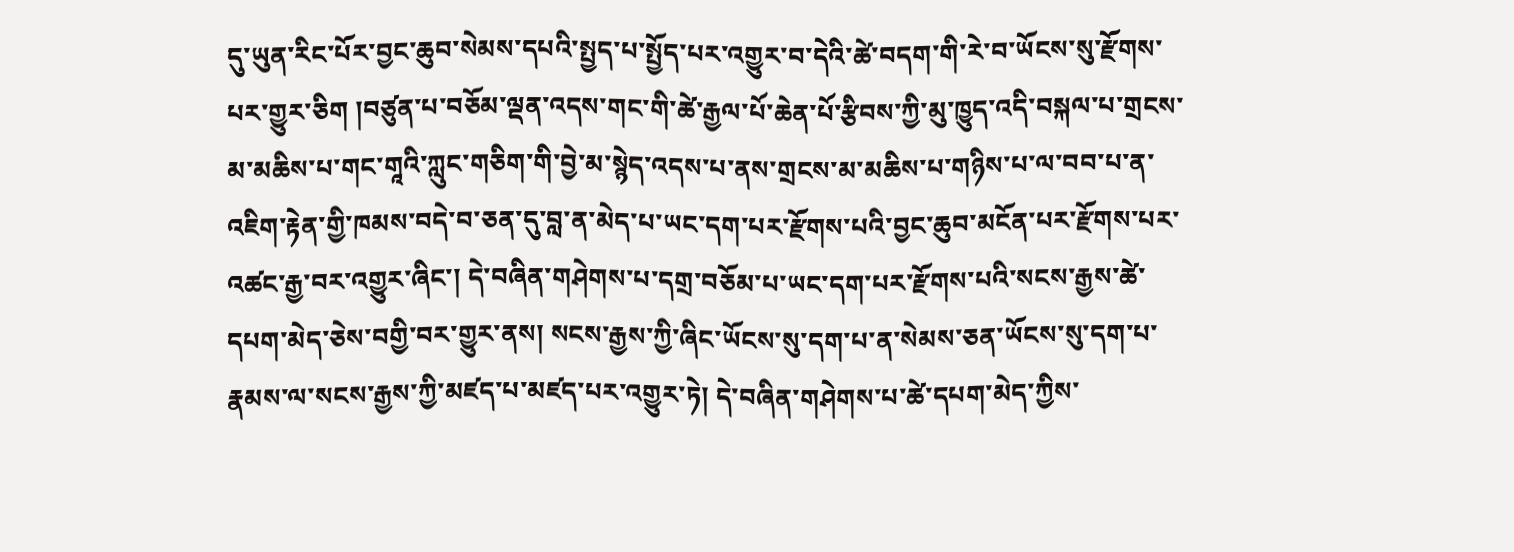དུ་ཡུན་རིང་པོར་བྱང་ཆུབ་སེམས་དཔའི་སྤྱད་པ་སྤྱོད་པར་འགྱུར་བ་དེའི་ཚེ་བདག་གི་རེ་བ་ཡོངས་སུ་རྫོགས་པར་གྱུར་ཅིག །བཙུན་པ་བཅོམ་ལྡན་འདས་གང་གི་ཚེ་རྒྱལ་པོ་ཆེན་པོ་རྩིབས་ཀྱི་མུ་ཁྱུད་འདི་བསྐལ་པ་གྲངས་མ་མཆིས་པ་གང་གཱའི་ཀླུང་གཅིག་གི་བྱེ་མ་སྙེད་འདས་པ་ནས་གྲངས་མ་མཆིས་པ་གཉིས་པ་ལ་བབ་པ་ན་འཇིག་རྟེན་གྱི་ཁམས་བདེ་བ་ཅན་དུ་བླ་ན་མེད་པ་ཡང་དག་པར་རྫོགས་པའི་བྱང་ཆུབ་མངོན་པར་རྫོགས་པར་འཚང་རྒྱ་བར་འགྱུར་ཞིང་། དེ་བཞིན་གཤེགས་པ་དགྲ་བཅོམ་པ་ཡང་དག་པར་རྫོགས་པའི་སངས་རྒྱས་ཚེ་དཔག་མེད་ཅེས་བགྱི་བར་གྱུར་ནས། སངས་རྒྱས་ཀྱི་ཞིང་ཡོངས་སུ་དག་པ་ན་སེམས་ཅན་ཡོངས་སུ་དག་པ་རྣམས་ལ་སངས་རྒྱས་ཀྱི་མཛད་པ་མཛད་པར་འགྱུར་ཏེ། དེ་བཞིན་གཤེགས་པ་ཚེ་དཔག་མེད་ཀྱིས་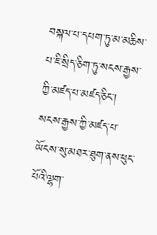བསྐལ་པ་དཔག་ཏུ་མ་མཆིས་པ་ཇི་སྲིད་ཅིག་ཏུ་སངས་རྒྱས་ཀྱི་མཛད་པ་མཛད་ཅིང་། སངས་རྒྱས་ཀྱི་མཛད་པ་ཡོངས་སུ་མཐར་ཐུག་ནས་ཕུང་པོའི་ལྷག་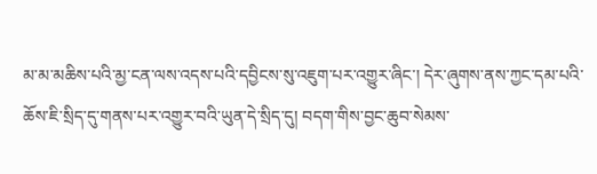མ་མ་མཆིས་པའི་མྱ་ངན་ལས་འདས་པའི་དབྱིངས་སུ་འཇུག་པར་འགྱུར་ཞིང་། དེར་ཞུགས་ནས་ཀྱང་དམ་པའི་ཆོས་ཇི་སྲིད་དུ་གནས་པར་འགྱུར་བའི་ཡུན་དེ་སྲིད་དུ། བདག་གིས་བྱང་ཆུབ་སེམས་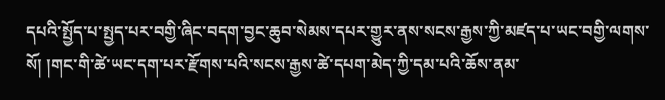དཔའི་སྤྱོད་པ་སྤྱད་པར་བགྱི་ཞིང་བདག་བྱང་ཆུབ་སེམས་དཔར་གྱུར་ནས་སངས་རྒྱས་ཀྱི་མཛད་པ་ཡང་བགྱི་ལགས་སོ། །གང་གི་ཚེ་ཡང་དག་པར་རྫོགས་པའི་སངས་རྒྱས་ཚེ་དཔག་མེད་ཀྱི་དམ་པའི་ཆོས་ནམ་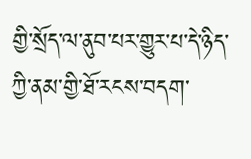གྱི་སྲོད་ལ་ནུབ་པར་གྱུར་པ་དེ་ཉིད་ཀྱི་ནམ་གྱི་ཐོ་རངས་བདག་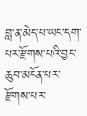བླ་ན་མེད་པ་ཡང་དག་པར་རྫོགས་པའི་བྱང་ཆུབ་མངོན་པར་རྫོགས་པར་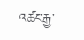འཚང་རྒྱ་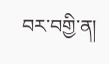བར་བགྱི་ན།